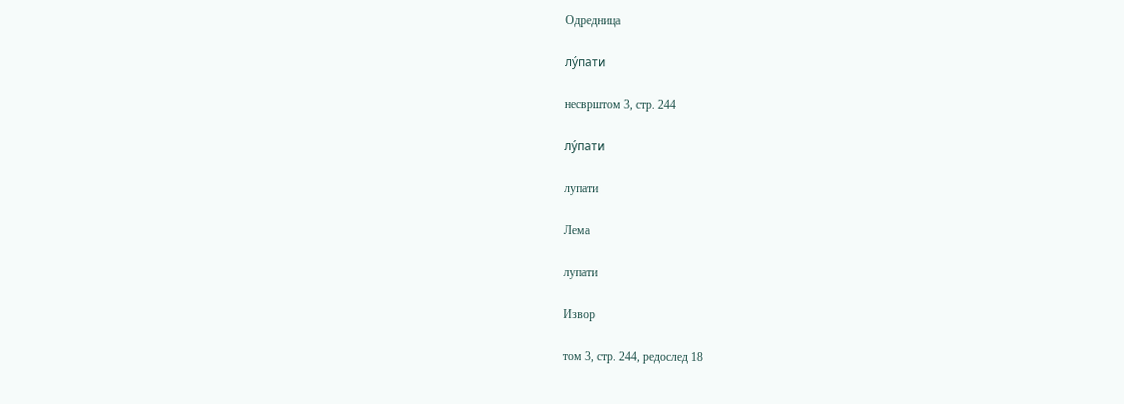Одредница

лу́пати

несврштом 3, стр. 244

лу́пати

лупати

Лема

лупати

Извор

том 3, стр. 244, редослед 18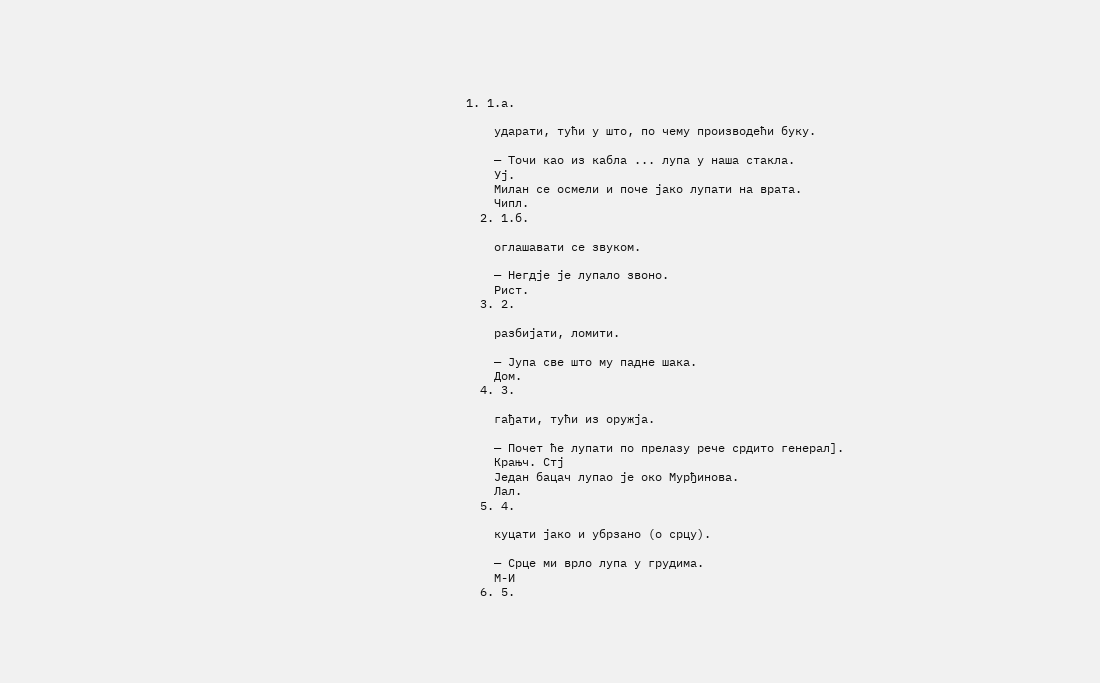1. 1.а.

    ударати, тући у што, по чему производећи буку.

    — Точи као из кабла ... лупа у наша стакла.
    Уј.
    Милан се осмели и поче јако лупати на врата.
    Чипл.
  2. 1.б.

    оглашавати се звуком.

    — Негдје је лупало звоно.
    Рист.
  3. 2.

    разбијати, ломити.

    — Јупа све што му падне шака.
    Дом.
  4. 3.

    гађати, тући из оружја.

    — Почет ће лупати по прелазу рече срдито генерал].
    Крањч. Стј
    Један бацач лупао је око Мурђинова.
    Лал.
  5. 4.

    куцати јако и убрзано (о срцу).

    — Срце ми врло лупа у грудима.
    М-И
  6. 5.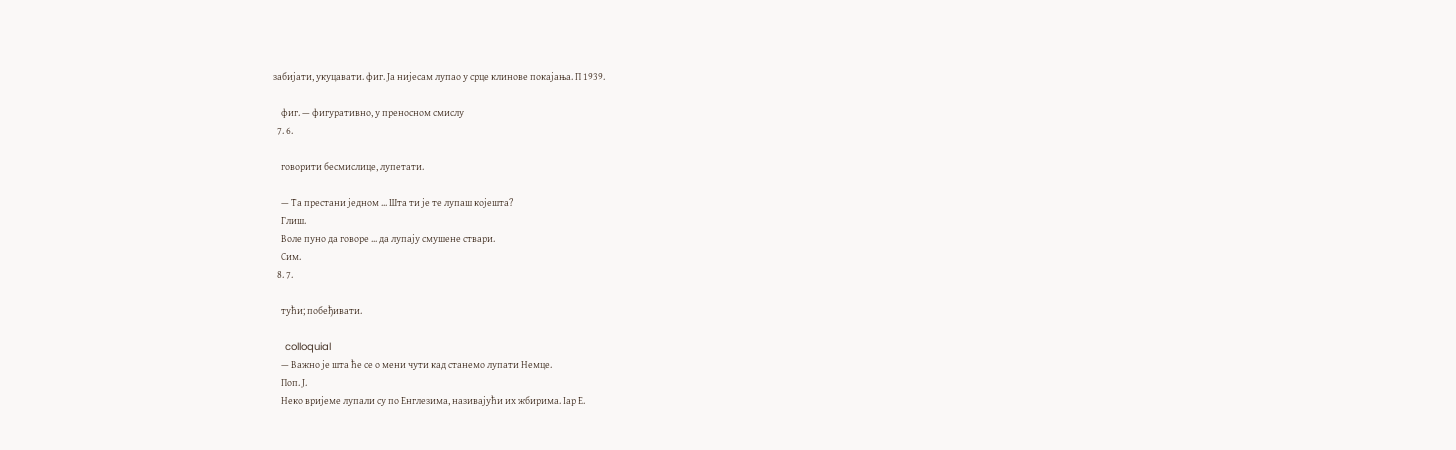забијати, укуцавати. фиг. Ја нијесам лупао у срце клинове покајања. П 1939.

    фиг. — фигуративно, у преносном смислу
  7. 6.

    говорити бесмислице, лупетати.

    — Та престани једном ... Шта ти је те лупаш којешта?
    Глиш.
    Воле пуно да говоре ... да лупају смушене ствари.
    Сим.
  8. 7.

    тући; побеђивати.

    colloquial
    — Важно је шта ће се о мени чути кад станемо лупати Немце.
    Поп. Ј.
    Неко вријеме лупали су по Енглезима, називајући их жбирима. Iар Е.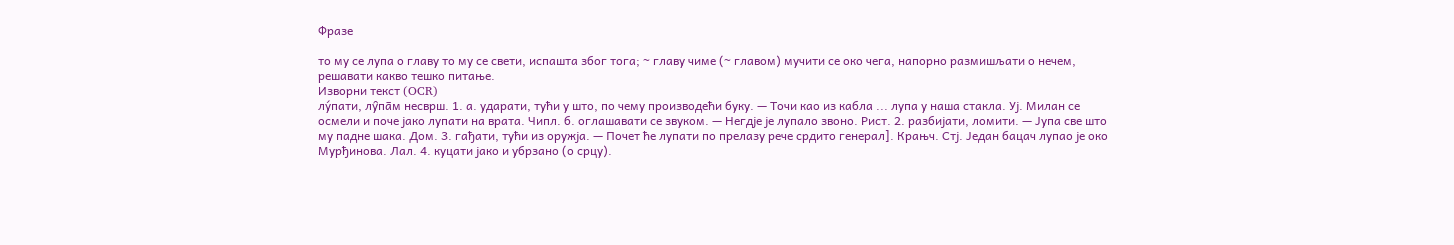Фразе

то му се лупа о главу то му се свети, испашта због тога; ~ главу чиме (~ главом) мучити се око чега, напорно размишљати о нечем, решавати какво тешко питање.
Изворни текст (OCR)
лу́пати, лу̑па̄м несврш. 1. а. ударати, тући у што, по чему производећи буку. — Точи као из кабла ... лупа у наша стакла. Уј. Милан се осмели и поче јако лупати на врата. Чипл. б. оглашавати се звуком. — Негдје је лупало звоно. Рист. 2. разбијати, ломити. — Јупа све што му падне шака. Дом. 3. гађати, тући из оружја. — Почет ће лупати по прелазу рече срдито генерал]. Крањч. Стј. Један бацач лупао је око Мурђинова. Лал. 4. куцати јако и убрзано (о срцу).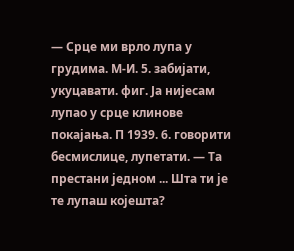— Срце ми врло лупа у грудима. М-И. 5. забијати, укуцавати. фиг. Ја нијесам лупао у срце клинове покајања. П 1939. 6. говорити бесмислице, лупетати. — Та престани једном ... Шта ти је те лупаш којешта?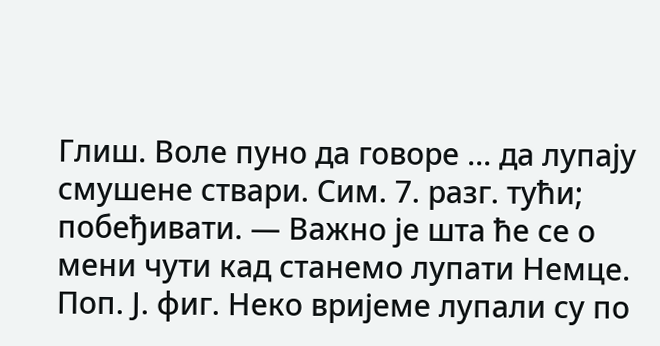Глиш. Воле пуно да говоре ... да лупају смушене ствари. Сим. 7. разг. тући; побеђивати. — Важно је шта ће се о мени чути кад станемо лупати Немце. Поп. Ј. фиг. Неко вријеме лупали су по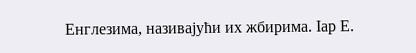Енглезима, називајући их жбирима. Iар Е.